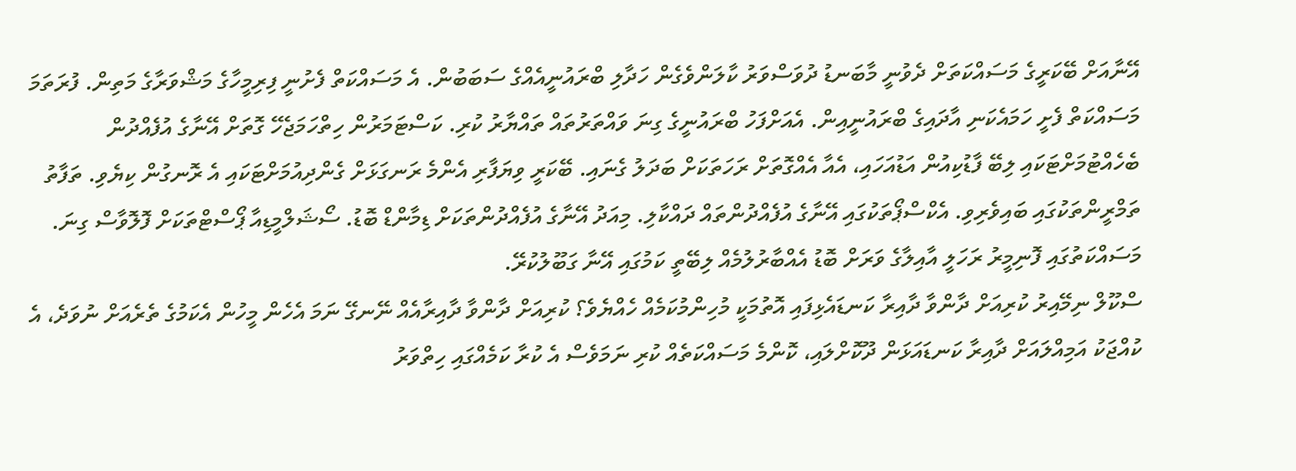އޭނާއަށް ބޭކަރީގެ މަސައްކަތަށް ދެވުނީ މާބަނޑު ދުވަސްވަރު ކާލަންވެގެން ހަދާލި ބްރައުނީއެއްގެ ސަބަބުން. އެ މަސައްކަތް ފެށުނީ ފިރިމީހާގެ މަޝްވަރާގެ މަތިން. ފުރަތަމަ މަސައްކަތް ފެށީ ހަމައެކަނި އާދައިގެ ބްރައުނީއިން. އެއަށްފަހު ބްރައުނީގެ ގިނަ ވައްތަރުތައް ތައްޔާރު ކުރި. ކަސްޓަމަރުން ހިތްހަމަޖެހޭ ގޮތަށް އޭނާގެ އުފެއްދުން ބެހެއްޓުމަށްޓަކައި ލިބޭ ފާޑުކިއުން އަޑުއަހައި، އެއާ އެއްގޮތަށް ރަހަތަކަށް ބަދަލު ގެނައި. ބޭކަރީ ވިޔަފާރި އެންމެ ރަނގަޅަށް ގެންދިއުމަށްޓަކައި އެ ރޮނގުން ކިޔެވި. ތަފާތު ތަމްރީންތަކުގައި ބައިވެރިވި. އެކްސްޕޯތަކުގައި އޭނާގެ އުފެއްދުންތައް ދައްކާލި. މިއަދު އޭނާގެ އުފެއްދުންތަކަށް ޑިމާންޑް ބޮޑު. ސޯޝަލްމީޑިއާ ޕޯސްޓްތަކަށް ފޮލޮވާސް ގިނަ. މަސައްކަތުގައި ފޮނިމީރު ރަހަލީ އާއިލާގެ ވަރަށް ބޮޑު އެއްބާރުލުމެއް ލިބޭތީ ކަމުގައި އޭނާ ގަބޫލުކުރޭ.
ސްކޫލް ނިމޭއިރު ކުރިއަށް ދާންވާ ދާއިރާ ކަނޑައެޅިފައި އޮތުމަކީ މުހިންމުކަމެއް ހެއްޔެވެ؟ ކުރިއަށް ދާންވާ ދާއިރާއެއް ނޭނގޭ ނަމަ އެހެން މީހުން އެކަމުގެ ތެރެއަށް ނުވަދެ، އެ ކުއްޖަކު އަމިއްލައަށް ދާއިރާ ކަނޑައަޅަން ދޫކޮށްލައި، ކޮންމެ މަސައްކަތެއް ކުރި ނަމަވެސް އެ ކުރާ ކަމެއްގައި ހިތްވަރު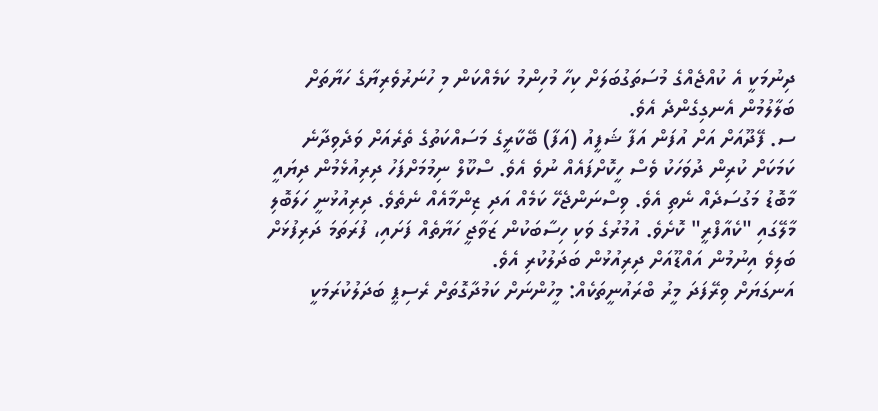ދިނުމަކީ އެ ކުއްޖެއްގެ މުސަތަގުބަލަށް ކިހާ މުހިންމު ކަމެއްކަން މި ހުނަރުވެރިޔާގެ ހަޔާތަށް ބަލާލުމުން އެނގިގެންދެ އެވެ.
ސ. ފޭދޫއަށް އަށް އުފަން އަފާ ޝަފީއު (އަފާ) ބޭކާރީގެ މަސައްކަތުގެ ތެރެއަށް ވަދެވިދާނެ ކަމަކަށް ކުރިން ދުވަހަކު ވެސް ހީކޮށްފައެއް ނުވެ އެވެ. ސްކޫލް ނިމުމަށްފަހު ދިރިއުޅެމުން ދިޔައީ މާބޮޑު މަގުސަދެއް ނެތި އެވެ. ވިސްނަންޖެހޭ ކަމެއް އަދި ޒިންމާއެއް ނެތެވެ. ދިރިއުޅުނީ ހަލަބޮލި މާލޭގައި "ކެއާފްރީ" ކޮށެވެ. އުމުރުގެ ވަކި ހިސާބަކުން ޒަވާޖީ ހަޔާތެއް ފަށައި، ފުރަތަމަ ދަރިފުޅަށް ބަލިވެ އިނުމުން އައްޑޫއަށް ދިރިއުޅުން ބަދަލުކުރި އެވެ.
އަނގަޔަށް ވިރޭފަދަ މީރު ބްރައުނީތަކެއް: މީހުންނަށް ކަމުދާގޮތަށް ރެސިޕީ ބަދަލުކުރަމަކީ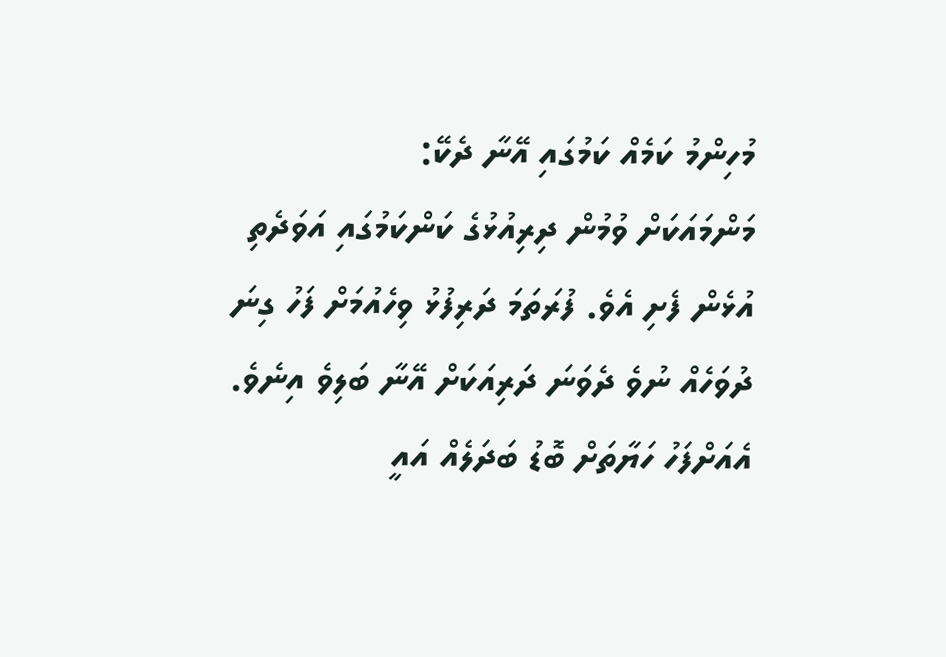މުހިންމު ކަމެއް ކަމުގައި އޭނާ ދެކޭ:
މަންމައަކަށް ވުމުން ދިރިއުޅުގެ ކަންކަމުގައި އަވަދެތި އުޅެން ފެށި އެވެ. ފުރަތަމަ ދަރިފުޅު ވިހެއުމަށް ފަހު ގިނަ ދުވަހެއް ނުވެ ދެވަނަ ދަރިއަކަށް އޭނާ ބަލިވެ އިނެވެ. އެއަށްފަހު ހަޔާތަށް ބޮޑު ބަދަލެއް އައީ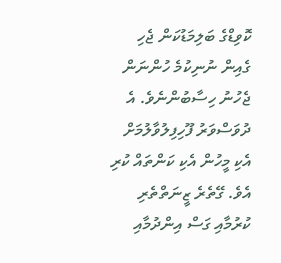ކޮވިޑްގެ ބަލިމަޑުކަން ޖެހި ގެއިން ނުނިކުމެ ހުންނަން ޖެހުނު ހިސާބުންނެވެ. އެ ދުވަސްވަރު ފޫހިފިލުވާލުމަށް އެކި މީހުން އެކި ކަންތައް ކުރި އެވެ. ގޭތެރެ ޒީނަތްތެރި ކުރުމާއި ގަސް އިންދުމާއި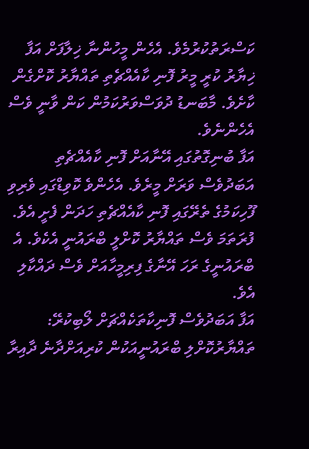ކަސްރަތުކުރުމެވެ. އެހެން މީހުންނާ ޚިލާފަށް އަފާ ޚިޔާރު ކުރީ މީރު ފޮނި ކާއެއްޗެތި ތައްޔާރު ކޮށްގެން ކާށެވެ. މާބަނޑު ދުވަސްވަރުކަމުން ކަން ވާނީ ވެސް އެހެންނެވެ.
އަފާ ބުނިގޮތުގައި އޭނާއަށް ފޮނި ކާއެއްޗެތި އަބަދުވެސް ވަރަށް މީރެވެ. އެހެންވެ ކޮވިޑްގައި ވެރިވި ފޫހިކަމުގެ ތެރޭގައި ފޮނި ކާއެއްޗެތި ހަދަން ފެށީ އެވެ. ފުރަތަމަ ވެސް ތައްޔާރު ކޮށްލީ ބްރައުނީ އެކެވެ. އެ ބްރައުނީގެ ރަހަ އޭނާގެ ފިރިމީހާއަށް ވެސް ދައްކާލި އެވެ.
އަފާ އަބަދުވެސް ފޮނިކާތަކެއްޗަށް ލޯބިކުރޭ: ތައްޔާރުކޮށްލި ބްރައުނީއަކުން ކުރިއަށްދާނެ ދާއިރާ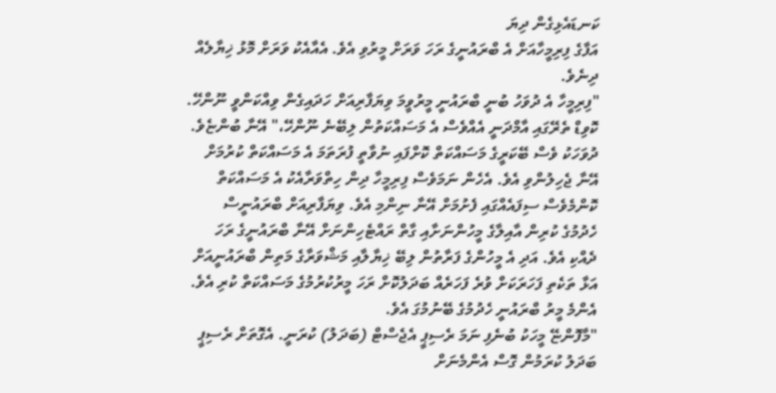ކަނޑައެޅިގެން ދިޔަ
އަފާގެ ފިރިމީހާއަށް އެ ބްރައުނީގެ ރަހަ ވަރަށް މީރުވި އެވެ. އެއާއެކު ވަރަށް މޮޅު ޚިޔާލެއް ދިނެވެ.
"ފިރިމީހާ އެ ދުވަހު ބުނީ ބްރައުނީ މީރުވީމަ ވިޔަފާރިއަށް ހަދައިގެން ވިއްކަންވީ ނޫންހޭ. ކޮވިޑް ތެރޭގައި އާމްދަނީ އެއްވެސް އެ މަސައްކަތުން ލިބޭނެ ނޫންހޭ،" އޭނާ ބުންޏެވެ.
ދުވަހަކު ވެސް ބޭކަރީގެ މަސައްކަތް ކޮށްފައި ނުވާތީ ފުރަތަމަ އެ މަސައްކަތް ކުރުމަށް އޭނާ ޖެހިލުންވި އެވެ. އެހެން ނަމަވެސް ފިރިމީހާ ދިން ހިތްވަރާއެކު އެ މަސައްކަތް ކޮންމެވެސް ސިފައެއްގައި ފެށުމަށް އޭނާ ނިންމި އެވެ. ވިޔަފާރިއަށް ބްރައުނީސް ހެދުމުގެ ކުރިން އާއިލާގެ މީހުންނަށާއި ގާތް ރައްޓެހިންނަށް އޭނާ ބްރައުނީގެ ރަހަ ދެއްކި އެވެ. އަދި އެ މީހުންގެ ފަރާތުން ލިބޭ ޚިޔާލާއި މަޝްވަރާގެ މަތިން ބްރައުނީއަށް އަޅާ ތަކެތި ފަހަރަކަށް ވުރެ ފަހަރެއް ބަދަލުކޮށް ރަހަ މީރުކުރުމުގެ މަސައްކަތް ކުރި އެވެ. އެންމެ މީރު ބްރައުނީ ހެދުމުގެ ބޭނުމުގަ އެވެ.
"މާފޮންޏޭ މީހަކު ބުނެފި ނަމަ ރެސިޕީ އެޖެސްޓް (ބަދަލު) ކުރަނީ. އެގޮތަށް ރެސިޕީ ބަދަލު ކުރަމުން ގޮސް އެންމެނަށް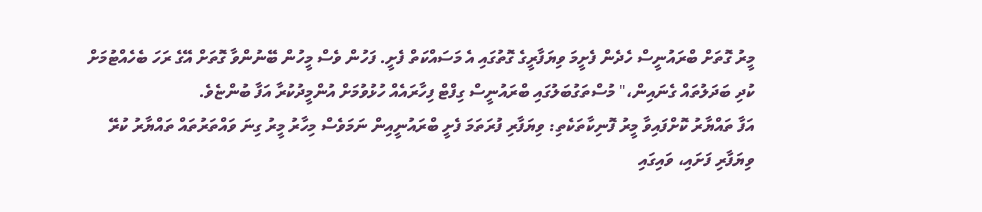މީރު ގޮތަށް ބްރައުނީސް ހެދެން ފެށީމަ ވިޔަފާރީގެ ގޮތުގައި އެ މަސައްކަތް ފެށީ. ފަހުން ވެސް މީހުން ބޭނުންވާ ގޮތަށް އޭގެ ރަހަ ބެހެއްޓުމަށް ކުދި ބަދަލުތައް ގެނައިން،" މުސްތަގުބަލުގައި ބްރައުނީސް ގިފްޓް ފިހާރައެއް ހުޅުވުމަށް އުންމީދުކުރާ އަފާ ބުންޏެވެ.
އަފާ ތައްޔާރު ކޮށްފައިވާ މީރު ފޮނިކާތަކެތި: ވިޔަފާރި ފުރަތަމަ ފެށީ ބްރައުނީއިން ނަމަވެސް މިހާރު މީރު ގިނަ ވައްތަރުތައް ތައްޔާރު ކުރޭ
ވިޔަފާރި ފަށައި، ވައިގައި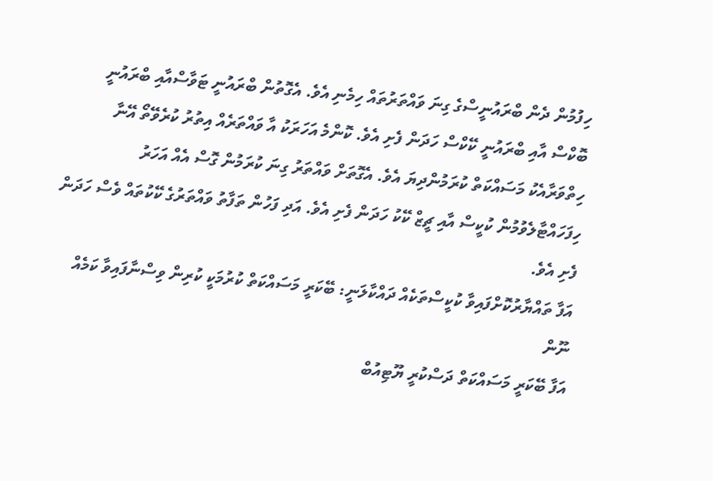ހިފުމުން ދެން ބްރައުނީސްގެ ގިނަ ވައްތަރުތައް ހިމެނި އެވެ. އެގޮތުން ބްރައުނީ ޓަވާސްއާއި ބްރައުނީ ބޮކްސް އާއި ބްރައުނީ ކޭކްސް ހަދަން ފެށި އެވެ. ކޮންމެ އަހަރަކު އާ ވައްތަރެއް އިތުރު ކުރެވޭތޯ އޭނާ ހިތްވަރާއެކު މަސައްކަތް ކުރަމުންދިޔަ އެވެ. އެގޮތަށް ވައްތަރު ގިނަ ކުރަމުން ގޮސް އެއް އަހަރު ހިފަހައްޓާލެވުމުން ކުކީސް އާއި ޗީޒް ކޭކު ހަދަން ފެށި އެވެ. އަދި ފަހުން ތަފާތު ވައްތަރުގެ ކޭކުތައް ވެސް ހަދަން ފެށި އެވެ.
އަފާ ތައްޔާރުކޮށްފައިވާ ކުކީސްތަކެއް ދައްކާލަނީ: ބޭކަރީ މަސައްކަތް ކުރުމަކީ ކުރިން ވިސްނާފައިވާ ކަމެއް ނޫން
އަފާ ބޭކަރީ މަސައްކަތް ދަސްކުރީ ޔޫޓިއުބް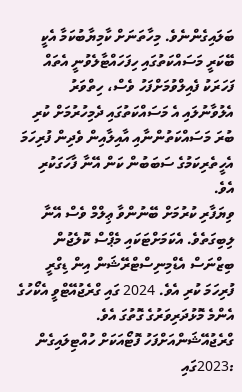ބަލައިގެންނެވެ. މިހާތަނަށް ކާމިޔާބުކަމާ އެކީ ބޭކަރީ މަސައްކަތުގައި ހިފަހައްޓާލެވުނީ އެތައް ފަހަރަކު ފެއިލްވުމަށްފަހު ވެސް، ހިތްވަރު އެލުވާނުލައި އެ މަސައްކަތުގައި ދެމިހުރުމަށް ކުރި ބުރަ މަސައްކަތުންނާއި އާއިލާއިން ވެދިން ފުރިހަމަ އެހީތެރިކަމުގެ ސަބަބުން ކަން އޭނާ ފާހަގަކުރި އެވެ.
ވިޔަފާރި ކުރުމަށް ބޭނުންވާ ޢިލްމް ވެސް އޭނާ ލިބިގަތެވެ. އެކަމަށްޓަކައި މެޕްސް ކޮލެޖުން ބިޒްނަސް އެޑްމިނިސްޓްރޭޝަން އިން ޑިގްރީ ފުރިހަމަ ކުރި އެވެ. 2024 ގައި ގްރެޖުއޭޓްވީ އެކޯހުގެ އެންމެ މޮޅުދަރިވަރުގެ ގޮތުގަ އެވެ.
ގްރެޖުއޭޝަންއަށްފަހު ފޮޓޯއަކަށް ހުއްޓިލައިގެން :2023ގައި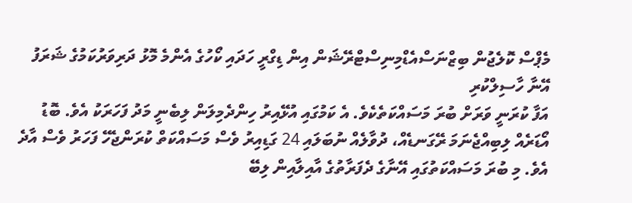މެޕްސް ކޮލެޖުން ބިޒްނަސްއެޑްމިނިސްޓްރޭޝަން އިން ޑިގްރީ ހަދައި ކޯހުގެ އެންމެ މޮޅު ދަރިވަރުކަމުގެ ޝަރަފު އޭނާ ހާސިލްކުރި
އަފާ ކުރަނީ ވަރަށް ބުރަ މަސައްކަތެކެވެ. އެ ކަމުގައި އުޅޭއިރު ހިންދެމިލަން ލިބެނީ މަދު ފަހަރަކު އެވެ. ބޮޑު އޯޑަރެއް ލިބިއްޖެނަމަ ރޭގަނޑެއް، ދުވާލެއް ނުބަލައި 24 ގަޑިއިރު ވެސް މަސައްކަތް ކުރަންޖެހޭ ފަހަރު ވެސް އާދެ އެވެ. މި ބުރަ މަސައްކަތުގައި އޭނާގެ ދެފަރާތުގެ އާއިލާއިން ލިބޭ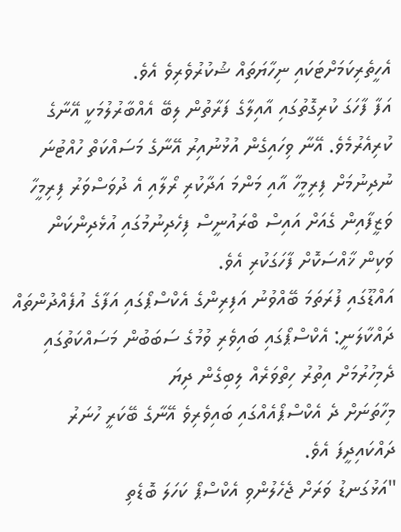އެހީތެރިކަމަށްޓަކައި ނިހާޔަތައް ޝުކުރުވެރިވެ އެވެ.
އަފާ ފާހަގަ ކުރިގޮތުގައި އާއިލާގެ ފަރާތުން ލިބޭ އެއްބާރުލުމަކީ އޭނާގެ ކުރިއެރުމެވެ. އޭނާ ވިހައިގެން އުޅުނުއިރު އޭނާގެ މަސައްކަތް ހުއްޓުނަ ނުދިނުމަށް ފިރިމީހާ އާއި މަންމަ އަދާކުރި ރޯލާއި އެ ދުވަސްވަރު ފިރިމީހާ ވަޒީފާއިން ގެއަށް އައިސް ބްރައުނީސް ފިހެދިނުމުގައި އުޅެދިންކަން ވަކިން ޚާއްސަކޮށް ފާހަގަކުރި އެވެ.
އައްޑޫގައި ފުރަތަމަ ބޭއްވުނު އަފިރިންގެ އެކްސްޕޯގައި އަފާގެ އުފެއްދުންތައް ދައްކާލަނީ: އެކްސްޕޯގައި ބައިވެރި ވުމުގެ ސަބަބުން މަސައްކަތުގައި ދެމިހުރުމަށް އިތުރު ހިތްވަރެއް ލިބިގެން ދިޔަ
މިހާތަނަށް ދެ އެކްސްޕޯއެއްގައި ބައިވެރިވެ އޭނާގެ ބޭކަރީ ހުނަރު ދައްކައިދީފަ އެވެ.
"އަޅުގަނޑު ވަރަށް ޖެހެލުންވި އެކްސްޕޯ ކަހަލަ ބޮޑެތި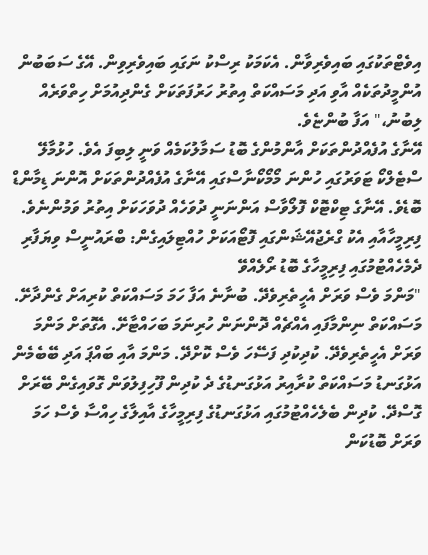އިވެޓްތަކުގައި ބައިވެރިވާން. އެކަމަކު ރިސްކު ނަގައި ބައިވެރިވިން. އޭގެ ސަބަބުން އުންމީދުތަކެއް އާވި އަދި މަސައްކަތް އިތުރު ހަރުފަތަކަށް ގެންދިއުމަށް ހިތްވަރެއް ލިބުނު،" އަފާ ބުންޏެވެ.
އޭނާގެ އުފެއްދުންތަކަށް އާންމުންގެ ބޮޑު ސަމާލުކަމެއް ވަނީ ލިބިފަ އެވެ. ހުޅުމާލޭ ސްޓެލްކޯ ޓަވަރުގައި ހުންނަ މޯމޯކޯނާސްގައި އޭނާގެ އުފެއްދުންތަކަށް އޮންނަ ޑިމާންޑް ބޮޑެވެ. އޭނާގެ ޓިކްޓޮކް ފޮލޯވާސް އަންނަނީ ދުވަހެއް ދުވަހަކަށް އިތުރު ވަމުންނެވެ.
ފިރިމީހާއާއި އެކު ގްރެޖުއޭޝަންގައި ފޮޓޯއަކަށް ހުއްޓިލައިގެން: ބްރައުނީސް ވިޔަފާރި ދެމެހެއްޓުމުގައި ފިރިމީހާގެ ބޮޑު ރޯލެއްވޭ
"މަންމަ ވެސް ވަރަށް އެހީތެރިވެދޭ. ބުނާނެ އަފާ ހަމަ މަސައްކަތް ކުރިއަށް ގެންދާށޭ. މަސައްކަތް ނިންމާފައި އެއްޗެއް ދޮންނަން ހުރިނަމަ ބަހައްޓާށޭ. އެގޮތަށް މަންމަ ވަރަށް އެހީތެރިވެދޭ. ކުދިކުދި ފަސޭހަ ވެސް ކޮށްދޭ. މަންމަ އާއި ބައްޕަ އަދި ބޭބެމެން އަޅުގަނޑު މަސައްކަތް ކުރާއިރު އަޅުގަނޑުގެ ދެ ކުދިން ފޫހިފިލުވަން ގޮވައިގެން ބޭރަށް ގޮސްދޭ. ކުދިން ބެލެހެއްޓުމުގައި އަޅުގަނޑުގެ ފިރިމީހާގެ އާއިލާގެ ހިއްސާ ވެސް ހަމަ ވަރަށް ބޮޑުކަން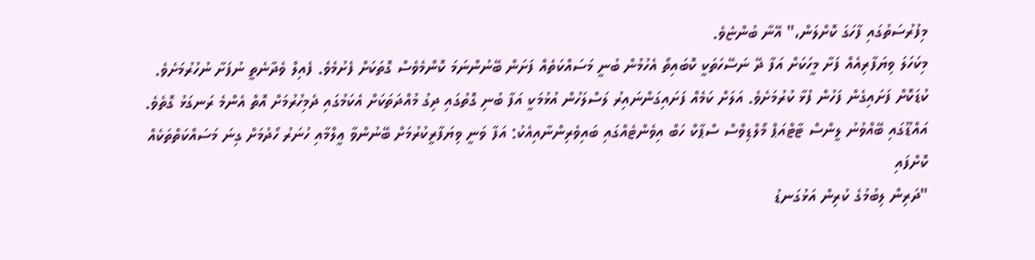މިފުރުސަތުގައި ފާހަގަ ކޮށްލަން،" އޭނާ ބުންޏެވެ.
މިކަހަލަ ވިޔަފާރިއެއް ފަށާ މީހަކަށް އަފާ ދޭ ނަސޭހަތަކީ ކޮބައިތޯ އެހުމުން ބުނީ މަސައްކަތެއް ފަށަން ބޭނުންނަމަ ކޮންމެވެސް ގޮތަކަށް ފެށުމެވެ. ފެއިލް ވެދާނެތީ ނުފަށާ ނުހުރުމަށެވެ. ކުޑަކޮށް ފަށައިގެން ފަހުން ފުޅާ ކުރުމަށެވެ. އަލަށް ކަމެއް ފަށައިގަންނައިރު ލަސްލަހުން އުޅުމަކީ އަފާ ބުނި ގޮތުގައި ދިގު މުއްދަތަކަށް އެކަމުގައި ދެމިހުރުމަށް އޮތް އެންމެ ރަނގަޅު ގޮތެވެ.
އައްޑޫގައި ބޭއްވުނު ލީންސް ޓާޓްއަޕް މޯލްޑިވްސް ސްޕާކް ހަބް އިވެންޓެއްގައި ބައިވެރިންނާއިއެކު: އަފާ ވަނީ ވިޔަފާރީކުރުމަށް ބޭނުންވާ ޢީލްމާއި ހުނަރު ހޯދުމަށް ގިނަ މަސައްކަތްތަކެއް ކޮށްފައި
"ދަރިން ލިބުމުގެ ކުރިން އަޅުގަނޑު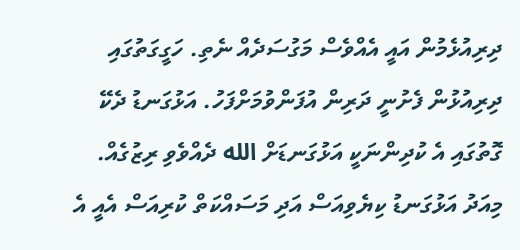ދިރިއުޅެމުން އައީ އެއްވެސް މަގުސަދެއް ނެތި. ހަގީގަތުގައި ދިރިއުޅުން ފެށުނީ ދަރިން އުފަންވުމަށްފަހު. އަޅުގަނޑު ދެކޭ ގޮތުގައި އެ ކުދިންނަކީ އަޅުގަނޑަށް الله ދެއްވެވި ރިޒުގެއް. މިއަދު އަޅުގަނޑު ކިޔެވިއަސް އަދި މަސައްކަތް ކުރިއަސް އެއީ އެ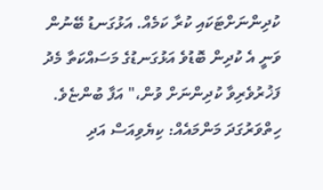ކުދިންނަށްޓަކައި ކުރާ ކަމެއް. އަޅުގަނޑު ބޭނުން ވަނީ އެ ކުދިން ބޮޑުވެ އަޅުގަނޑުގެ މަސައްކަތާ މެދު ފަޚުރުވެރިވާ ކުދިންނަށް ވުން،" އަފާ ބުންޏެވެ.
ހިތްވަރުގަދަ މަންމައެއް: ކިޔެވިއަސް އަދި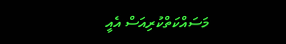މަސައްކަތްކުރިއަސް އެއީ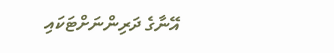އޭނާގެ ދަރިންނަށްޓަކައި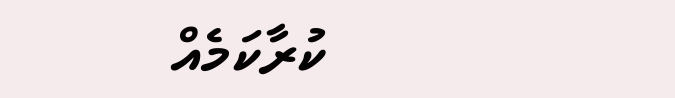ކުރާކަމެއް